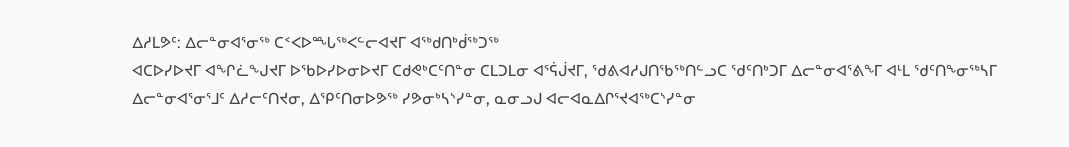ᐃᓱᒪᕗᑦ: ᐃᓕᓐᓂᐊᕐᓂᖅ ᑕᑉᐸᐅᙵᖅᐸᓪᓕᐊᔪᒥ ᐊᖅᑯᑎᒃᑰᖅᑐᖅ
ᐊᑕᐅᓯᐅᔪᒥ ᐊᖏᓛᖑᔪᒥ ᐅᖃᐅᓯᐅᓂᐅᔪᒥ ᑕᑯᕙᒃᑕᑦᑎᓐᓂ ᑕᒪᑐᒪᓂ ᐊᕐᕌᒎᔪᒥ, ᖁᕕᐊᓱᒍᑎᖃᖅᑎᓪᓗᑕ ᖁᑦᑎᒃᑐᒥ ᐃᓕᓐᓂᐊᕐᕕᖕᒥ ᐊᒻᒪ ᖁᑦᑎᖕᓂᖅᓴᒥ ᐃᓕᓐᓂᐊᕐᓂᕐᒧᑦ ᐃᓱᓕᑦᑎᔪᓂ, ᐃᕿᑦᑎᓂᐅᕗᖅ ᓯᕗᓂᒃᓴᔅᓯᓐᓂ, ᓇᓂᓗᒍ ᐊᓕᐊᓇᐃᒋᕐᔪᐊᖅᑕᔅᓯᓐᓂ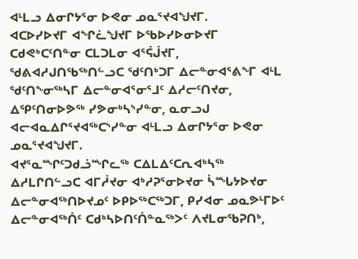ᐊᒻᒪᓗ ᐃᓂᒋᔭᕐᓂ ᐅᕙᓂ ᓄᓇᕐᔪᐊᖑᔪᒥ.
ᐊᑕᐅᓯᐅᔪᒥ ᐊᖏᓛᖑᔪᒥ ᐅᖃᐅᓯᐅᓂᐅᔪᒥ ᑕᑯᕙᒃᑕᑦᑎᓐᓂ ᑕᒪᑐᒪᓂ ᐊᕐᕌᒎᔪᒥ, ᖁᕕᐊᓱᒍᑎᖃᖅᑎᓪᓗᑕ ᖁᑦᑎᒃᑐᒥ ᐃᓕᓐᓂᐊᕐᕕᖕᒥ ᐊᒻᒪ ᖁᑦᑎᖕᓂᖅᓴᒥ ᐃᓕᓐᓂᐊᕐᓂᕐᒧᑦ ᐃᓱᓕᑦᑎᔪᓂ, ᐃᕿᑦᑎᓂᐅᕗᖅ ᓯᕗᓂᒃᓴᔅᓯᓐᓂ, ᓇᓂᓗᒍ ᐊᓕᐊᓇᐃᒋᕐᔪᐊᖅᑕᔅᓯᓐᓂ ᐊᒻᒪᓗ ᐃᓂᒋᔭᕐᓂ ᐅᕙᓂ ᓄᓇᕐᔪᐊᖑᔪᒥ.
ᐊᔪᕐᓇᙱᑦᑐᑯᓘᙱᓚᖅ ᑕᐃᒪᐃᑦᑕᕆᐊᒃᓴᖅ ᐃᓱᒪᒋᑎᓪᓗᑕ ᐊᒥᓲᔪᓂ ᐊᒃᓱᕈᕐᓂᐅᔪᓂ ᓵᙵᔭᐅᔪᓂ ᐃᓕᓐᓂᐊᖅᑎᐅᔪᓄᑦ ᐅᑭᐅᖅᑕᖅᑐᒥ, ᑭᓯᐊᓂ ᓄᓇᕗᒻᒥᐅᑦ ᐃᓕᓐᓂᐊᖅᑏᑦ ᑕᑯᒃᓴᐅᑎᑦᑏᓐᓇᖅᐳᑦ ᐱᔪᒪᓂᖃᕈᑎᒃ,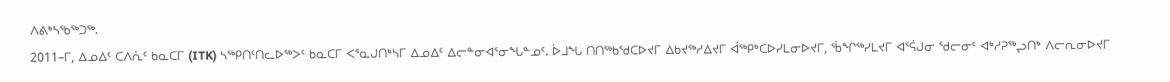ᐱᕕᒃᓴᖃᖅᑐᖅ.
2011–ᒥ, ᐃᓄᐃᑦ ᑕᐱᕇᑦ ᑲᓇᑕᒥ (ITK) ᓴᖅᑭᑎᑦᑎᓚᐅᖅᐳᑦ ᑲᓇᑕᒥ ᐸᕐᓇᒍᑎᒃᓴᒥ ᐃᓄᐃᑦ ᐃᓕᓐᓂᐊᕐᓂᖓᓐᓄᑦ. ᐆᒧᖓ ᑎᑎᖅᑲᖁᑕᐅᔪᒥ ᐃᑲᔪᖅᓱᐃᔪᒥ ᐋᖅᑭᒃᑕᐅᓯᒪᓂᐅᔪᒥ, ᖄᖏᖅᓯᒪᔪᒥ ᐊᕐᕌᒍᓂ ᖁᓕᓂᑦ ᐊᒃᓱᕈᖅᖢᑎᒃ ᐱᓕᕆᓂᐅᔪᒥ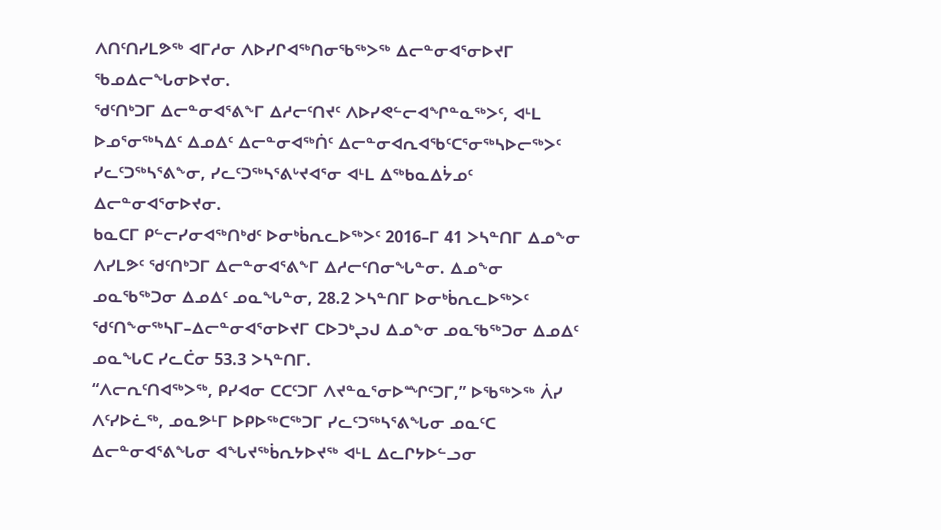ᐱᑎᑦᑎᓯᒪᕗᖅ ᐊᒥᓱᓂ ᐱᐅᓯᒋᐊᖅᑎᓂᖃᖅᐳᖅ ᐃᓕᓐᓂᐊᕐᓂᐅᔪᒥ ᖃᓄᐃᓕᖓᓂᐅᔪᓂ.
ᖁᑦᑎᒃᑐᒥ ᐃᓕᓐᓂᐊᕐᕕᖕᒥ ᐃᓱᓕᑦᑎᔪᑦ ᐱᐅᓯᕙᓪᓕᐊᖏᓐᓇᖅᐳᑦ, ᐊᒻᒪ ᐅᓄᕐᓂᖅᓴᐃᑦ ᐃᓄᐃᑦ ᐃᓕᓐᓂᐊᖅᑏᑦ ᐃᓕᓐᓂᐊᕆᐊᖃᑦᑕᕐᓂᖅᓴᐅᓕᖅᐳᑦ ᓯᓚᑦᑐᖅᓴᕐᕕᖕᓂ, ᓯᓚᑦᑐᖅᓴᕐᕕᒡᔪᐊᕐᓂ ᐊᒻᒪ ᐃᖅᑲᓇᐃᔮᓄᑦ ᐃᓕᓐᓂᐊᕐᓂᐅᔪᓂ.
ᑲᓇᑕᒥ ᑭᓪᓕᓯᓂᐊᖅᑎᒃᑯᑦ ᐅᓂᒃᑳᕆᓚᐅᖅᐳᑦ 2016–ᒥ 41 ᐳᓴᓐᑎᒥ ᐃᓄᖕᓂ ᐱᓯᒪᕗᑦ ᖁᑦᑎᒃᑐᒥ ᐃᓕᓐᓂᐊᕐᕕᖕᒥ ᐃᓱᓕᑦᑎᓂᖓᓐᓂ. ᐃᓄᖕᓂ ᓄᓇᖃᖅᑐᓂ ᐃᓄᐃᑦ ᓄᓇᖓᓐᓂ, 28.2 ᐳᓴᓐᑎᒥ ᐅᓂᒃᑳᕆᓚᐅᖅᐳᑦ ᖁᑦᑎᖕᓂᖅᓴᒥ–ᐃᓕᓐᓂᐊᕐᓂᐅᔪᒥ ᑕᐅᑐᒃᖢᒍ ᐃᓄᖕᓂ ᓄᓇᖃᖅᑐᓂ ᐃᓄᐃᑦ ᓄᓇᖓᑕ ᓯᓚᑖᓂ 53.3 ᐳᓴᓐᑎᒥ.
“ᐱᓕᕆᑦᑎᐊᖅᐳᖅ, ᑭᓯᐊᓂ ᑕᑕᑦᑐᒥ ᐱᔪᓐᓇᕐᓂᐅᙱᑦᑐᒥ,” ᐅᖃᖅᐳᖅ ᐲᓯ ᐱᑦᓯᐅᓛᖅ, ᓄᓇᕗᒻᒥ ᐅᑭᐅᖅᑕᖅᑐᒥ ᓯᓚᑦᑐᖅᓴᕐᕕᖓᓂ ᓄᓇᑦᑕ ᐃᓕᓐᓂᐊᕐᕕᖓᓂ ᐊᖓᔪᖅᑳᕆᔭᐅᔪᖅ ᐊᒻᒪ ᐃᓚᒋᔭᐅᓪᓗᓂ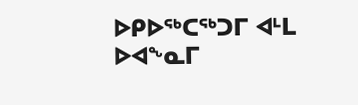ᐅᑭᐅᖅᑕᖅᑐᒥ ᐊᒻᒪ ᐅᐊᖕᓇᒥ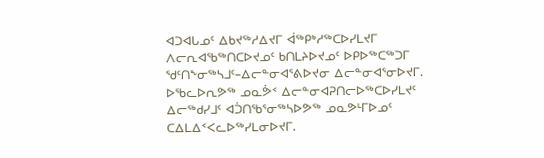ᐊᑐᐊᒐᓄᑦ ᐃᑲᔪᖅᓱᐃᔪᒥ ᐋᖅᑭᒃᓱᖅᑕᐅᓯᒪᔪᒥ ᐱᓕᕆᐊᖃᖅᑎᑕᐅᔪᓄᑦ ᑲᑎᒪᔨᐅᔪᓄᑦ ᐅᑭᐅᖅᑕᖅᑐᒥ ᖁᑦᑎᖕᓂᖅᓴᒧᑦ–ᐃᓕᓐᓂᐊᕐᕕᐅᔪᓂ ᐃᓕᓐᓂᐊᕐᓂᐅᔪᒥ.
ᐅᖃᓚᐅᕆᕗᖅ ᓄᓇᕘᑉ ᐃᓕᓐᓂᐊᕈᑎᓕᐅᖅᑕᐅᓯᒪᔪᑦ ᐃᓕᖅᑯᓯᒧᑦ ᐊᑑᑎᖃᕐᓂᖅᓴᐅᕗᖅ ᓄᓇᕗᒻᒥᐅᓄᑦ ᑕᐃᒪᐃᑉᐸᓚᐅᖅᓯᒪᓂᐅᔪᒥ.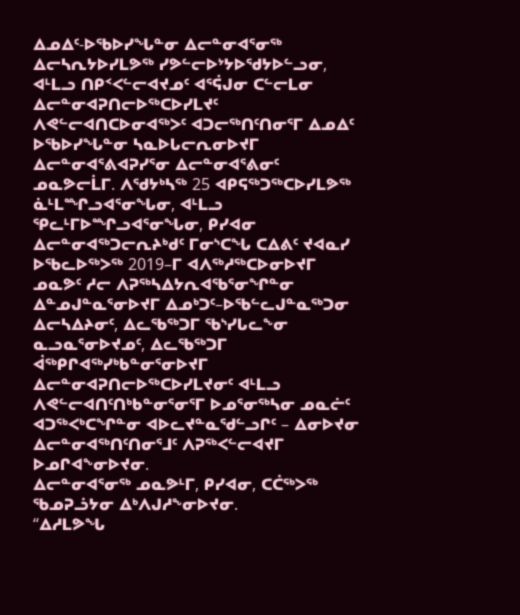ᐃᓄᐃᑦ-ᐅᖃᐅᓯᖓᓐᓂ ᐃᓕᓐᓂᐊᕐᓂᖅ ᐃᓕᓴᕆᔭᐅᓯᒪᕗᖅ ᓯᕗᓪᓕᐅᔾᔭᐅᖁᔭᐅᓪᓗᓂ, ᐊᒻᒪᓗ ᑎᑭᑉᐸᓪᓕᐊᔪᓄᑦ ᐊᕐᕌᒍᓂ ᑕᓪᓕᒪᓂ ᐃᓕᓐᓂᐊᕈᑎᓕᐅᖅᑕᐅᓯᒪᔪᑦ ᐱᕙᓪᓕᐊᑎᑕᐅᓂᐊᖅᐳᑦ ᐊᑐᓕᖅᑎᑦᑎᓂᕐᒥ ᐃᓄᐃᑦ ᐅᖃᐅᓯᖓᓐᓂ ᓴᓇᐅᒐᓕᕆᓂᐅᔪᒥ ᐃᓕᓐᓂᐊᕐᕕᐊᕈᓯᕐᓂ ᐃᓕᓐᓂᐊᕐᕕᓂᑦ ᓄᓇᕗᓕᒫᒥ. ᐱᖁᔭᒃᓴᖅ 25 ᐊᑭᕋᖅᑐᖅᑕᐅᓯᒪᕗᖅ ᓈᒻᒪᙱᓗᐊᕐᓂᖓᓂ, ᐊᒻᒪᓗ ᕿᓚᒻᒥᐅᙱᓗᐊᕐᓂᖓᓂ, ᑭᓯᐊᓂ ᐃᓕᓐᓂᐊᖅᑐᓕᕆᔨᒃᑯᑦ ᒥᓂᔅᑕᖓ ᑕᐃᕕᑦ ᔪᐊᓇᓯ ᐅᖃᓚᐅᖅᐳᖅ 2019–ᒥ ᐊᐱᖅᓱᖅᑕᐅᓂᐅᔪᒥ ᓄᓇᕗᑦ ᓱᓕ ᐱᕈᖅᓴᐃᔭᕆᐊᖃᕐᓂᖏᓐᓂ ᐃᓐᓄᒍᓐᓇᕐᓂᐅᔪᒥ ᐃᓄᒃᑐᑦ–ᐅᖃᓪᓚᒍᓐᓇᖅᑐᓂ ᐃᓕᓴᐃᔨᓂᑦ, ᐃᓚᖃᖅᑐᒥ ᖃᔅᓯᒐᓚᖕᓂ ᓇᓗᓇᕐᓂᐅᔪᓄᑦ, ᐃᓚᖃᖅᑐᒥ ᐋᖅᑭᒋᐊᖅᓯᒃᑲᓐᓂᕐᓂᐅᔪᒥ ᐃᓕᓐᓂᐊᕈᑎᓕᐅᖅᑕᐅᓯᒪᔪᓂᑦ ᐊᒻᒪᓗ ᐱᕙᓪᓕᐊᑎᑦᑎᒃᑲᓐᓂᕐᓂᕐᒥ ᐅᓄᕐᓂᖅᓴᓂ ᓄᓇᓖᑦ ᐊᑐᖅᐸᒃᑕᖏᓐᓂ ᐊᐅᓚᔪᓐᓇᖁᓪᓗᒋᑦ – ᐃᓂᐅᔪᓂ ᐃᓕᓐᓂᐊᖅᑎᑦᑎᓂᕐᒧᑦ ᐱᕈᖅᐸᓪᓕᐊᔪᒥ ᐅᓄᒋᐊᖕᓂᐅᔪᓂ.
ᐃᓕᓐᓂᐊᕐᓂᖅ ᓄᓇᕗᒻᒥ, ᑭᓯᐊᓂ, ᑕᑖᖅᐳᖅ ᖃᓄᕈᓘᔭᓂ ᐃᒃᐱᒍᓱᖕᓂᐅᔪᓂ.
“ᐃᓱᒪᕗᖓ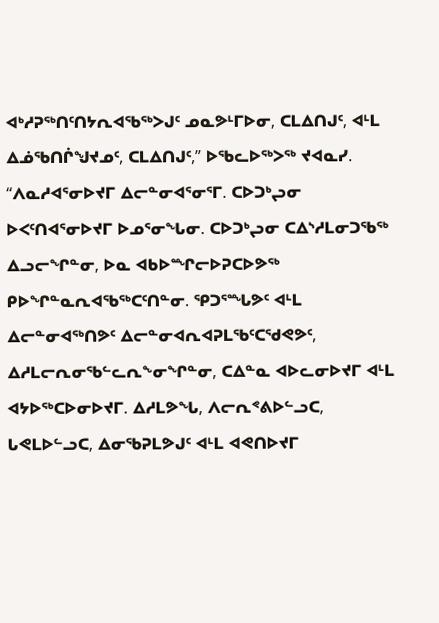ᐊᒃᓱᕈᖅᑎᑦᑎᔭᕆᐊᖃᖅᐳᒍᑦ ᓄᓇᕗᒻᒥᐅᓂ, ᑕᒪᐃᑎᒍᑦ, ᐊᒻᒪ ᐃᓅᖃᑎᒌᖑᔪᓄᑦ, ᑕᒪᐃᑎᒍᑦ,” ᐅᖃᓚᐅᖅᐳᖅ ᔪᐊᓇᓯ. “ᐱᓇᓱᐊᕐᓂᐅᔪᒥ ᐃᓕᓐᓂᐊᕐᓂᕐᒥ. ᑕᐅᑐᒃᖢᓂ ᐅᐸᑦᑎᐊᕐᓂᐅᔪᒥ ᐅᓄᕐᓂᖓᓂ. ᑕᐅᑐᒃᖢᓂ ᑕᐃᔅᓱᒪᓂᑐᖃᖅ ᐃᓗᓕᖏᓐᓂ, ᐅᓇ ᐊᑲᐅᙱᓕᐅᕈᑕᐅᕗᖅ ᑭᐅᖏᓐᓇᕆᐊᖃᖅᑕᑦᑎᓐᓂ. ᕿᑐᕐᙵᕗᑦ ᐊᒻᒪ ᐃᓕᓐᓂᐊᖅᑎᕗᑦ ᐃᓕᓐᓂᐊᕆᐊᕈᒪᖃᑦᑕᖁᕙᕗᑦ, ᐃᓱᒪᓕᕆᓂᖃᓪᓚᕆᖕᓂᖏᓐᓂ, ᑕᐃᓐᓇ ᐊᐅᓚᓂᐅᔪᒥ ᐊᒻᒪ ᐊᔭᐅᖅᑕᐅᓂᐅᔪᒥ. ᐃᓱᒪᕗᖓ, ᐱᓕᕆᕝᕕᐅᓪᓗᑕ, ᒐᕙᒪᐅᓪᓗᑕ, ᐃᓂᖃᕈᒪᕗᒍᑦ ᐊᒻᒪ ᐊᕙᑎᐅᔪᒥ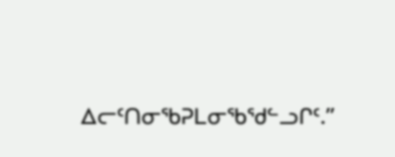ᐃᓕᑦᑎᓂᖃᕈᒪᓂᖃᖁᓪᓗᒋᑦ.”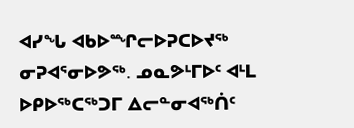ᐊᓯᖓ ᐊᑲᐅᙱᓕᐅᕈᑕᐅᔪᖅ ᓂᕈᐊᕐᓂᐅᕗᖅ. ᓄᓇᕗᒻᒥᐅᑦ ᐊᒻᒪ ᐅᑭᐅᖅᑕᖅᑐᒥ ᐃᓕᓐᓂᐊᖅᑏᑦ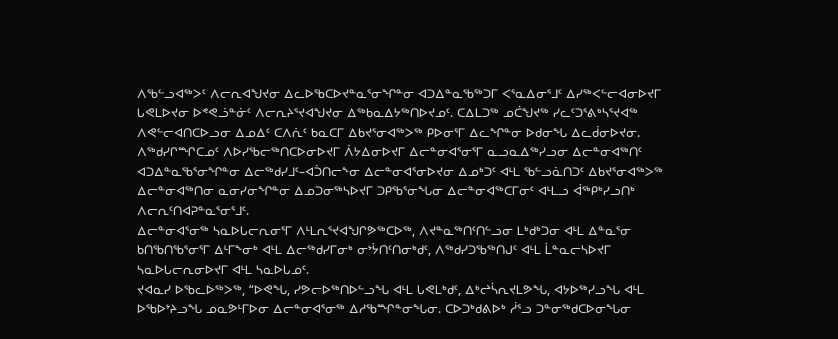ᐱᖃᓪᓗᐊᖅᐳᑦ ᐱᓕᕆᐊᖑᔪᓂ ᐃᓚᐅᖃᑕᐅᔪᓐᓇᕐᓂᖏᓐᓂ ᐊᑐᐃᓐᓇᖃᖅᑐᒥ ᐸᕐᓇᐃᓂᕐᒧᑦ ᐃᓯᖅᐸᓪᓕᐊᓂᐅᔪᒥ ᒐᕙᒪᐅᔪᓂ ᐅᕝᕙᓘᓐᓃᑦ ᐱᓕᕆᔨᕐᔪᐊᖑᔪᓂ ᐃᖅᑲᓇᐃᔭᖅᑎᐅᔪᓄᑦ. ᑕᐃᒪᑐᖅ ᓄᑖᖑᔪᖅ ᓯᓚᑦᑐᕐᕕᒃᓴᕐᔪᐊᖅ ᐱᕙᓪᓕᐊᑎᑕᐅᓗᓂ ᐃᓄᐃᑦ ᑕᐱᕇᑦ ᑲᓇᑕᒥ ᐃᑲᔪᕐᓂᐊᖅᐳᖅ ᑭᐅᓂᕐᒥ ᐃᓚᖏᓐᓂ ᐅᑯᓂᖓ ᐃᓚᑰᓂᐅᔪᓂ.
ᐱᖅᑯᓯᒋᙱᑕᓄᑦ ᐱᐅᓯᖃᓕᖅᑎᑕᐅᓂᐅᔪᒥ ᐲᔭᐃᓂᐅᔪᒥ ᐃᓕᓐᓂᐊᕐᓂᕐᒥ ᓇᓗᓇᐃᖅᓯᓗᓂ ᐃᓕᓐᓂᐊᖅᑎᑦ ᐊᑐᐃᓐᓇᖃᕐᓂᖏᓐᓂ ᐃᓕᖅᑯᓯᒧᑦ–ᐊᑑᑎᓕᖕᓂ ᐃᓕᓐᓂᐊᕐᓂᐅᔪᓂ ᐃᓄᒃᑐᑦ ᐊᒻᒪ ᖃᓪᓗᓈᑎᑐᑦ ᐃᑲᔪᕐᓂᐊᖅᐳᖅ ᐃᓕᓐᓂᐊᖅᑎᓂ ᓇᓂᓯᓂᖏᓐᓂ ᐃᓄᑐᓂᖅᓴᐅᔪᒥ ᑐᑭᖃᕐᓂᖓᓂ ᐃᓕᓐᓂᐊᖅᑕᒥᓂᑦ ᐊᒻᒪᓗ ᐋᖅᑭᒃᓯᓗᑎᒃ ᐱᓕᕆᑦᑎᐊᕈᓐᓇᕐᓂᕐᒧᑦ.
ᐃᓕᓐᓂᐊᕐᓂᖅ ᓴᓇᐅᒐᓕᕆᓂᕐᒥ ᐱᒻᒪᕆᕐᔪᐊᖑᒋᕗᖅᑕᐅᖅ, ᐱᔪᓐᓇᖅᑎᑦᑎᓪᓗᓂ ᒪᒃᑯᒃᑐᓂ ᐊᒻᒪ ᐃᓐᓇᕐᓂ ᑲᑎᖃᑎᖃᕐᓂᕐᒥ ᐃᒻᒥᖕᓂᒃ ᐊᒻᒪ ᐃᓕᖅᑯᓯᒥᓂᒃ ᓂᔾᔮᑎᑦᑎᓂᒃᑯᑦ, ᐱᖅᑯᓯᑐᖃᖅᑎᒍᑦ ᐊᒻᒪ ᒫᓐᓇᓕᓴᐅᔪᒥ ᓴᓇᐅᒐᓕᕆᓂᐅᔪᒥ ᐊᒻᒪ ᓴᓇᐅᒐᓄᑦ.
ᔪᐊᓇᓯ ᐅᖃᓚᐅᖅᐳᖅ, “ᐅᕙᖓ, ᓯᕗᓕᐅᖅᑎᐅᓪᓗᖓ ᐊᒻᒪ ᒐᕙᒪᒃᑯᑦ, ᐃᒃᖠᓵᕆᔪᒪᕗᖓ, ᐊᔭᐅᖅᓯᓗᖓ ᐊᒻᒪ ᐅᖃᐅᔾᔨᓗᖓ ᓄᓇᕗᒻᒥᐅᓂ ᐃᓕᓐᓂᐊᕐᓂᖅ ᐃᓱᖃᙱᓐᓂᖓᓂ. ᑕᐅᑐᒃᑯᕕᐅᒃ ᓲᕐᓗ ᑐᓐᓂᖅᑯᑕᐅᓂᖓᓂ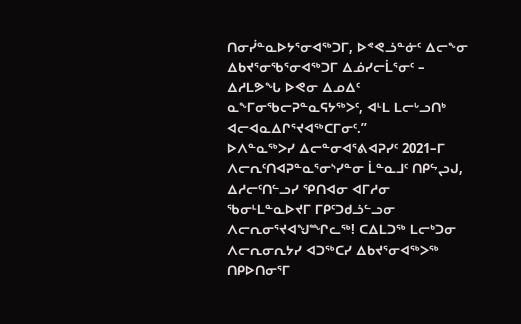ᑎᓂᓰᓐᓇᐅᔭᕐᓂᐊᖅᑐᒥ, ᐅᕝᕙᓘᓐᓃᑦ ᐃᓕᖕᓂ ᐃᑲᔪᕐᓂᖃᕐᓂᐊᖅᑐᒥ ᐃᓅᓯᓕᒫᕐᓂᑦ – ᐃᓱᒪᕗᖓ ᐅᕙᓂ ᐃᓄᐃᑦ ᓇᖕᒥᓂᖃᓕᕈᓐᓇᕋᔭᖅᐳᑦ, ᐊᒻᒪ ᒪᓕᒡᓗᑎᒃ ᐊᓕᐊᓇᐃᒋᕐᔪᐊᖅᑕᒥᓂᑦ.”
ᐅᐱᓐᓇᖅᐳᓯ ᐃᓕᓐᓂᐊᕐᕕᐊᕈᓯᑦ 2021–ᒥ ᐱᓕᕆᑦᑎᐊᕈᓐᓇᕐᓂᔅᓯᓐᓂ ᒫᓐᓇᒧᑦ ᑎᑭᖦᖢᒍ, ᐃᓱᓕᑦᑎᓪᓗᓯ ᕿᑎᐊᓂ ᐊᒥᓱᓂ ᖃᓂᒻᒪᓐᓇᐅᔪᒥ ᒥᑭᑦᑐᑯᓘᓪᓗᓂ ᐱᓕᕆᓂᕐᔪᐊᖑᙱᓚᖅ! ᑕᐃᒪᑐᖅ ᒪᓕᒃᑐᓂ ᐱᓕᕆᓂᕆᔭᓯ ᐊᑐᖅᑕᓯ ᐃᑲᔪᕐᓂᐊᖅᐳᖅ ᑎᑭᐅᑎᓂᕐᒥ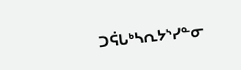ᑐᕌᒐᒃᓴᕆᔭᔅᓯᓐᓂ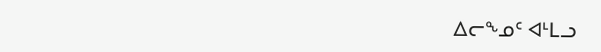ᐃᓕᖕᓄᑦ ᐊᒻᒪᓗ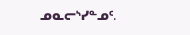ᓄᓇᓕᔅᓯᓐᓄᑦ.